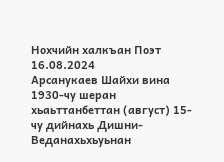Нохчийн халкъан Поэт
16.08.2024
Арсанукаев Шайхи вина 1930-чу шеран хьаьттанбеттан (август) 15-чу дийнахь Дишни-Веданахьхьуьнан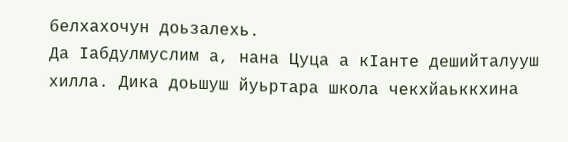белхахочун доьзалехь.
Да Iабдулмуслим а, нана Цуца а кIанте дешийталууш хилла. Дика доьшуш йуьртара школа чекхйаьккхина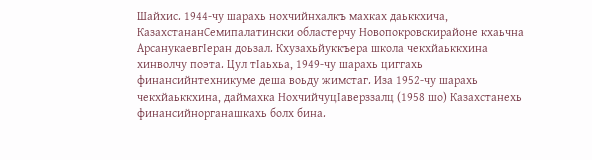Шайхис. 1944-чу шарахь нохчийнхалкъ махках даьккхича, КазахстананСемипалатински областерчу Новопокровскирайоне кхаьчна АрсанукаевгIеран доьзал. Кхузахьйуккъера школа чекхйаьккхина хинволчу поэта. Цул тIаьхьа, 1949-чу шарахь циггахь финансийнтехникуме деша воьду жимстаг. Иза 1952-чу шарахь чекхйаьккхина, даймахка НохчийчуцIаверззалц (1958 шо) Казахстанехь финансийнорганашкахь болх бина.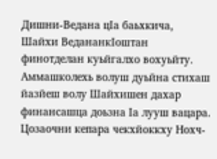Дишни-Ведана цIа баьхкича, Шайхи ВедананкIоштан финотделан куьйгалхо вохуьйту. Аммашколехь волуш дуьйна стихаш йазйеш волу Шайхишен дахар финансашца доьзна Iа лууш вацара. Цозаочни кепара чекхйоккху Нохч-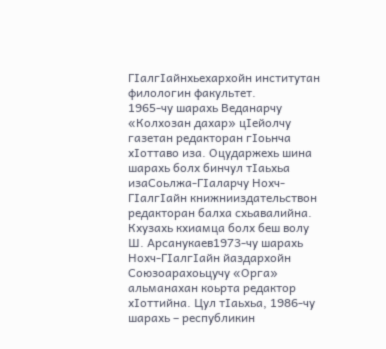ГIалгIайнхьехархойн институтан филологин факультет.
1965-чу шарахь Веданарчу «Колхозан дахар» цIейолчу газетан редакторан гIоьнча хIоттаво иза. Оцударжехь шина шарахь болх бинчул тIаьхьа изаСоьлжа-ГIаларчу Нохч-ГIалгIайн книжнииздательствон редакторан балха схьавалийна. Кхузахь кхиамца болх беш волу Ш. Арсанукаев1973-чу шарахь Нохч-ГIалгIайн йаздархойн Союзоарахоьцучу «Орга» альманахан коьрта редактор хIоттийна. Цул тIаьхьа, 1986-чу шарахь – республикин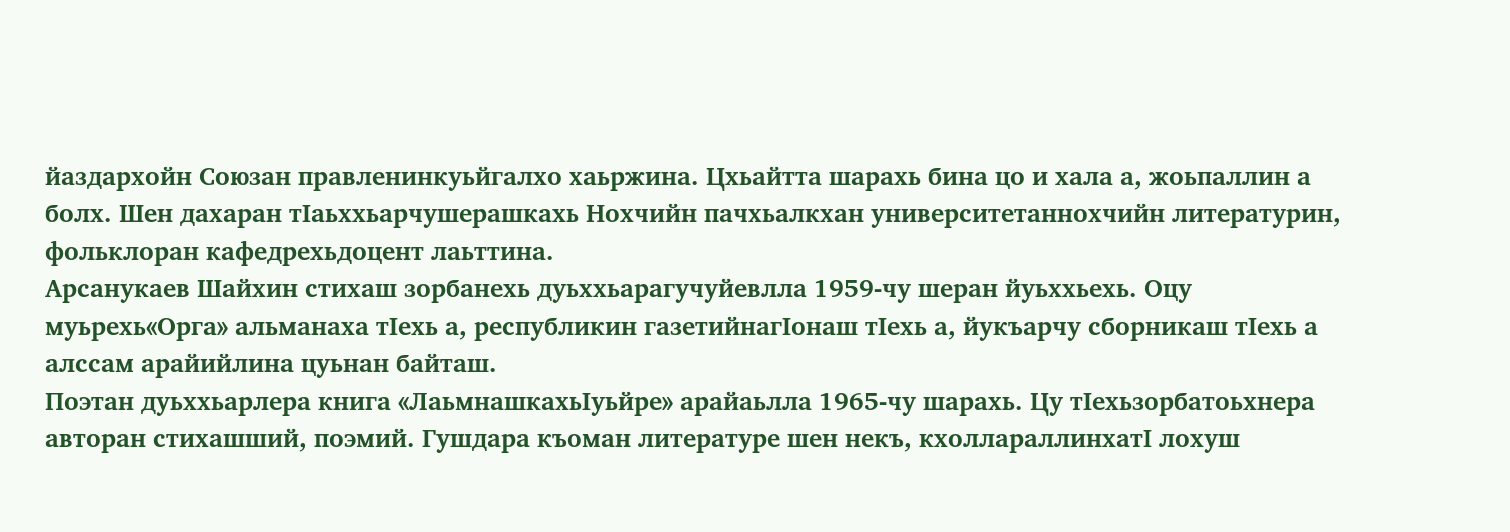йаздархойн Союзан правленинкуьйгалхо хаьржина. Цхьайтта шарахь бина цо и хала а, жоьпаллин а болх. Шен дахаран тIаьххьарчушерашкахь Нохчийн пачхьалкхан университетаннохчийн литературин, фольклоран кафедрехьдоцент лаьттина.
Арсанукаев Шайхин стихаш зорбанехь дуьххьарагучуйевлла 1959-чу шеран йуьххьехь. Оцу муьрехь«Орга» альманаха тIехь а, республикин газетийнагIонаш тIехь а, йукъарчу сборникаш тIехь а алссам арайийлина цуьнан байташ.
Поэтан дуьххьарлера книга «ЛаьмнашкахьIуьйре» арайаьлла 1965-чу шарахь. Цу тIехьзорбатоьхнера авторан стихашший, поэмий. Гушдара къоман литературе шен некъ, кхоллараллинхатI лохуш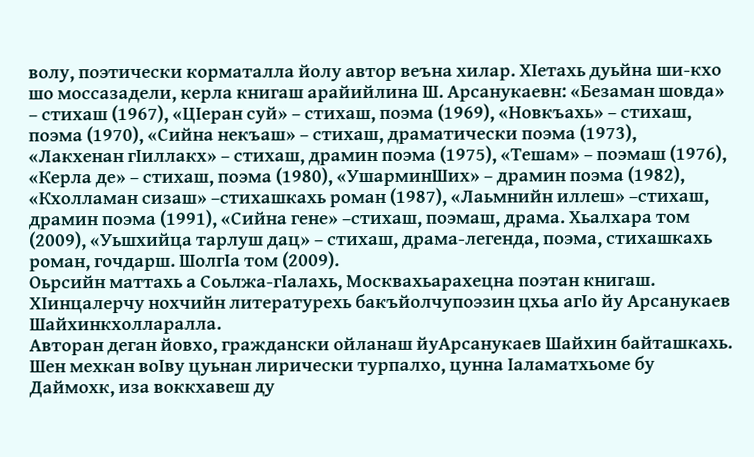волу, поэтически корматалла йолу автор веъна хилар. ХIетахь дуьйна ши-кхо шо моссазадели, керла книгаш арайийлина Ш. Арсанукаевн: «Безаман шовда» – стихаш (1967), «ЦIеран суй» – стихаш, поэма (1969), «Новкъахь» – стихаш, поэма (1970), «Сийна некъаш» – стихаш, драматически поэма (1973), «Лакхенан гIиллакх» – стихаш, драмин поэма (1975), «Тешам» – поэмаш (1976), «Керла де» – стихаш, поэма (1980), «УшарминШих» – драмин поэма (1982), «Кхолламан сизаш» –стихашкахь роман (1987), «Лаьмнийн иллеш» –стихаш, драмин поэма (1991), «Сийна гене» –стихаш, поэмаш, драма. Хьалхара том (2009), «Уьшхийца тарлуш дац» – стихаш, драма-легенда, поэма, стихашкахь роман, гочдарш. ШолгIа том (2009).
Оьрсийн маттахь а Соьлжа-гIалахь, Москвахьарахецна поэтан книгаш.
ХIинцалерчу нохчийн литературехь бакъйолчупоэзин цхьа агIо йу Арсанукаев Шайхинкхолларалла.
Авторан деган йовхо, граждански ойланаш йуАрсанукаев Шайхин байташкахь. Шен мехкан воIву цуьнан лирически турпалхо, цунна Iаламатхьоме бу Даймохк, иза воккхавеш ду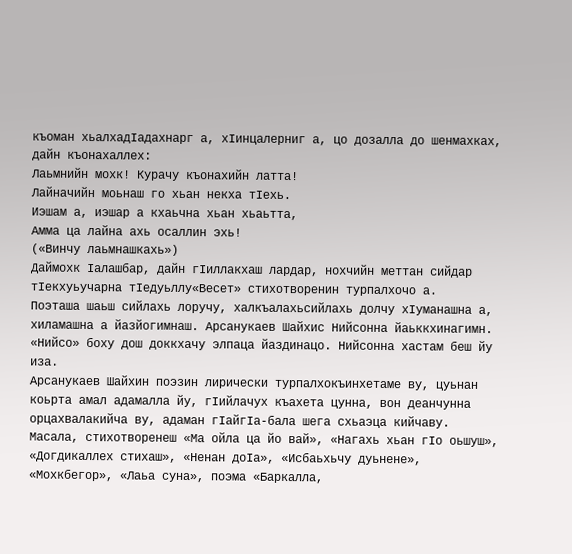къоман хьалхадIадахнарг а, хIинцалерниг а, цо дозалла до шенмахках, дайн къонахаллех:
Лаьмнийн мохк! Курачу къонахийн латта!
Лайначийн моьнаш го хьан некха тIехь.
Иэшам а, иэшар а кхаьчна хьан хьаьтта,
Амма ца лайна ахь осаллин эхь!
(«Винчу лаьмнашкахь»)
Даймохк Iалашбар, дайн гIиллакхаш лардар, нохчийн меттан сийдар тIекхуьучарна тIедуьллу«Весет» стихотворенин турпалхочо а.
Поэташа шаьш сийлахь лоручу, халкъалахьсийлахь долчу хIуманашна а, хиламашна а йазйогимнаш. Арсанукаев Шайхис Нийсонна йаьккхинагимн. «Нийсо» боху дош доккхачу элпаца йаздинацо. Нийсонна хастам беш йу иза.
Арсанукаев Шайхин поэзин лирически турпалхокъинхетаме ву, цуьнан коьрта амал адамалла йу, гIийлачух къахета цунна, вон деанчунна орцахвалакийча ву, адаман гIайгIа-бала шега схьаэца кийчаву.
Масала, стихотворенеш «Ма ойла ца йо вай», «Нагахь хьан гIо оьшуш», «Догдикаллех стихаш», «Ненан доIа», «Исбаьхьчу дуьнене», «Мохкбегор», «Лаьа суна», поэма «Баркалла,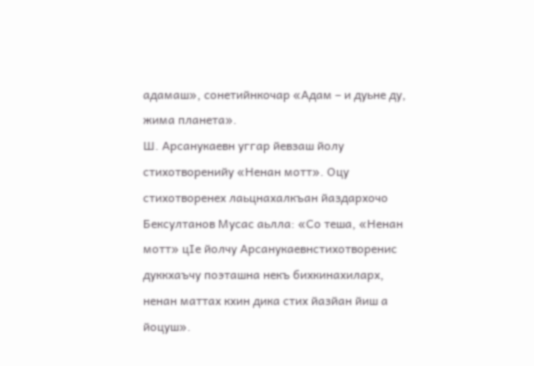адамаш», сонетийнкочар «Адам – и дуьне ду, жима планета».
Ш. Арсанукаевн уггар йевзаш йолу стихотворенийу «Ненан мотт». Оцу стихотворенех лаьцнахалкъан йаздархочо Бексултанов Мусас аьлла: «Со теша, «Ненан мотт» цIе йолчу Арсанукаевнстихотворенис дуккхаъчу поэташна некъ бихкинахиларх, ненан маттах кхин дика стих йазйан йиш а йоцуш».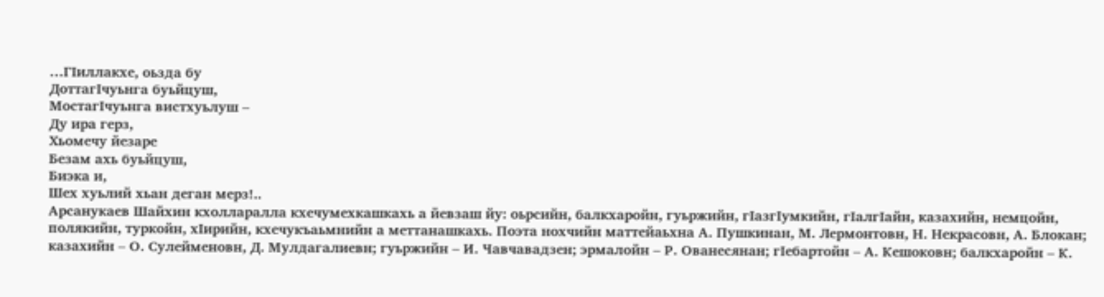…ГIиллакхе, оьзда бу
ДоттагIчуьнга буьйцуш,
МостагIчуьнга вистхуьлуш –
Ду ира герз,
Хьомечу йезаре
Безам ахь буьйцуш,
Биэка и,
Шех хуьлий хьан деган мерз!..
Арсанукаев Шайхин кхолларалла кхечумехкашкахь а йевзаш йу: оьрсийн, балкхаройн, гуьржийн, гIазгIумкийн, гIалгIайн, казахийн, немцойн, полякийн, туркойн, хIирийн, кхечукъаьмнийн а меттанашкахь. Поэта нохчийн маттейаьхна А. Пушкинан, М. Лермонтовн, Н. Некрасовн, А. Блокан; казахийн – О. Сулейменовн, Д. Мулдагалиевн; гуьржийн – И. Чавчавадзен; эрмалойн – Р. Ованесянан; гIебартойн – А. Кешоковн; балкхаройн – К.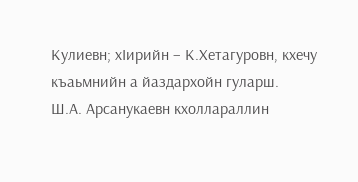Кулиевн; хIирийн – К.Хетагуровн, кхечу къаьмнийн а йаздархойн гуларш.
Ш.А. Арсанукаевн кхоллараллин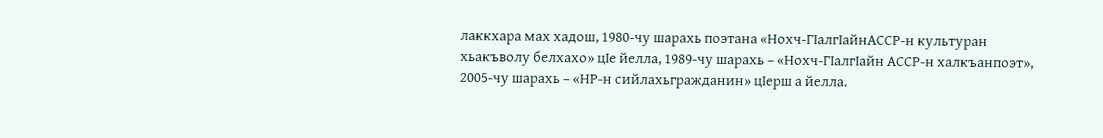лаккхара мах хадош, 1980-чу шарахь поэтана «Нохч-ГIалгIайнАССР-н культуран хьакъволу белхахо» цIе йелла, 1989-чу шарахь – «Нохч-ГIалгIайн АССР-н халкъанпоэт», 2005-чу шарахь – «НР-н сийлахьгражданин» цIерш а йелла.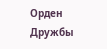Орден Дружбы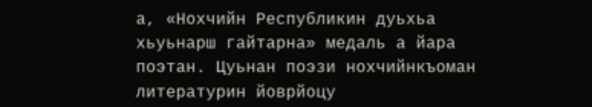а, «Нохчийн Республикин дуьхьа хьуьнарш гайтарна» медаль а йара поэтан. Цуьнан поэзи нохчийнкъоман литературин йоврйоцу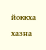йоккха хазна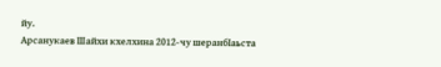йу.
Арсанукаев Шайхи кхелхина 2012-чу шеранбIаьста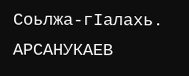Соьлжа-гIалахь.
АРСАНУКАЕВ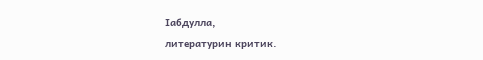Iабдулла,
литературин критик.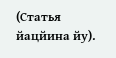(Статья йацйина йу).